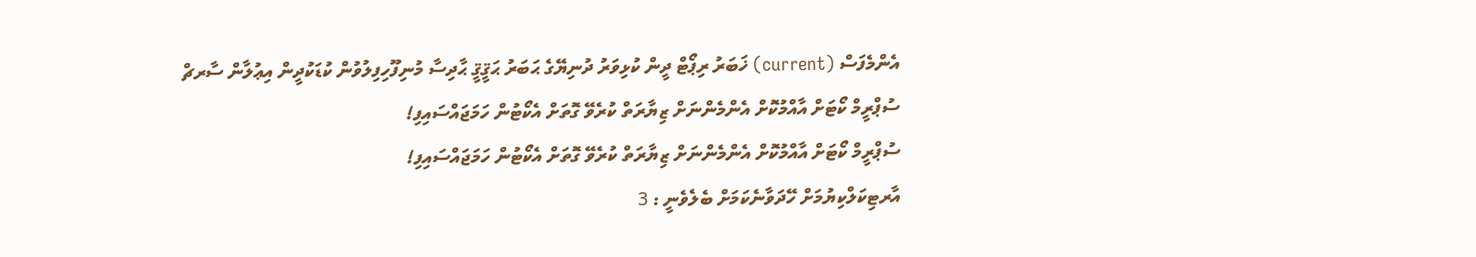އެންމެފަސް (current) ޚަބަރު ރިޕޯޓް ދީން ކުޅިވަރު ދުނިޔޭގެ ޙަބަރު ޙަޤީޤީ ޙާދިސާ މުނިފޫހިފިލުވުން ކުޑަކުދީން އިޢުލާން ސާރޗް
ސުޕްރީމް ކޯޓަށް އާއްމުކޮށް އެންމެންނަށް ޒިޔާރަތް ކުރެވޭ ގޮތަށް އެކޯޓުން ހަމަޖައްސައިފި!
ސުޕްރީމް ކޯޓަށް އާއްމުކޮށް އެންމެންނަށް ޒިޔާރަތް ކުރެވޭ ގޮތަށް އެކޯޓުން ހަމަޖައްސައިފި!
އާރޓިކަލްކިޔުމަށް ހޭދަވާނެކަމަށް ބެލެވެނީ : 3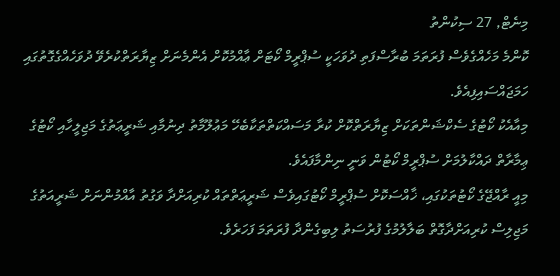މިނެޓް, 27 ސިކުންތު
ކޮންމެ މަހެއްގެވެސް ފުރަތަމަ ބުރާސްފަތި ދުވަހަކީ ސުޕްރީމް ކޯޓަށް ޢާއްމުކޮށް އެންމެނަށް ޒިޔާރަތްކުރެވޭ ދުވަހެއްގެގޮތުގައި ހަމަޖައްސައިފިއެވެ.
މިއާއެކު ކޯޓުގެ ސެކްޝަންތަކަށް ޒިޔާރަތްކޮށް ކުރާ މަސައްކަތްތަކާބެހޭ މަޢުލޫމާތު ދިނުމާއި ޝަރީޢަތުގެ މަޖިލީހާއި ކޯޓުގެ ޢިމާރާތް ދައްކާލުމަށް ސުޕްރީމް ކޯޓުން ވަނީ ނިންމާފައެވެ.
މިއީ ރާއްޖޭގެ ކޯޓުތަކުގައި، ޚާއްސަކޮށް ސުޕްރީމް ކޯޓުގައިވެސް ޝަރީޢަތްތައް ކުރިއަށްދާ ވަގުތު އާއްމުންނަށް ޝަރީއަތުގެ މަޖިލިސް ކުރިއަށްދާގޮތް ބަލާލުމުގެ ފުރުސަތު ލިބިގެންދާ ފުރަތަމަ ފަހަރެވެ.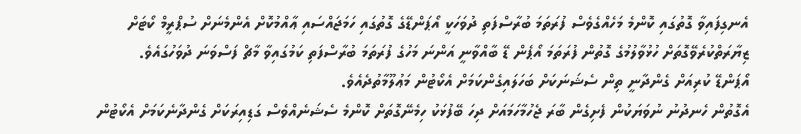އެނގިފައިވާ ގޮތުގައި ކޮންމެ މަހެއްގެވެސް ފުރަތަމަ ބުރާސްފަތި ދުވަހަކީ އޯޕަންޑޭގެ ގޮތުގައި ހަމަޖައްސައި ޢާއްމުކޮށް އެންމެނަށް ސުޕްރީމް ކޯޓަށް ޒިޔާރަތްކުރެވޭގޮތަށް ހުޅުވާލުމުގެ ގޮތުން ފުރަތަމަ އޯޕެން ޑޭ ބާއްވާނީ އަންނަ މަހުގެ ފުރަތަމަ ބުރާސްފަތި ކަމުގައިވާ މާޗް ފަސްވަނަ ދުވަހުގައެވެ.
އޯޕަންޑޭ ކުރިއަށް ގެންދާނީ ތިން ސެޝަނަކަށް ބަހަލައިގެންކަމަށް އެކޯޓުން މަޢުލޫމާތުދެއެވެ.
އެގޮތުން ހެނދުނު ނުވަޔަކުން ފެށިގެން ބާރަ ޖެހުމާހަމައަށް ދިހަ ބޭފުޅަކު ހިމެނޭގޮތަށް ކޮންމެ ސެޝަނެއްވެސް ގަޑިއިރަކަށް ގެންދާނެކަމަށް އެކޯޓުން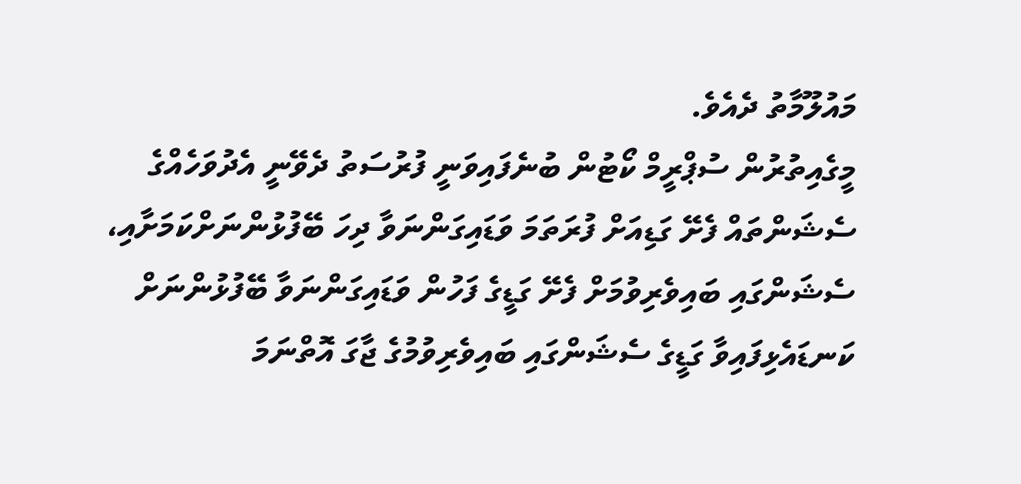މައުލޫމާތު ދެއެވެ.
މީގެއިތުރުން ސުޕްރީމް ކޯޓުން ބުނެފައިވަނީ ފުރުސަތު ދެވޭނީ އެދުވަހެއްގެ ސެޝަންތައް ފެށޭ ގަޑިއަށް ފުރަތަމަ ވަޑައިގަންނަވާ ދިހަ ބޭފުޅުންނަށްކަމަށާއި، ސެޝަންގައި ބައިވެރިވުމަށް ފެށޭ ގަޑީގެ ފަހުން ވަޑައިގަންނަވާ ބޭފުޅުންނަށް ކަނޑައެޅިފައިވާ ގަޑީގެ ސެޝަންގައި ބައިވެރިވުމުގެ ޖާގަ އޮތްނަމަ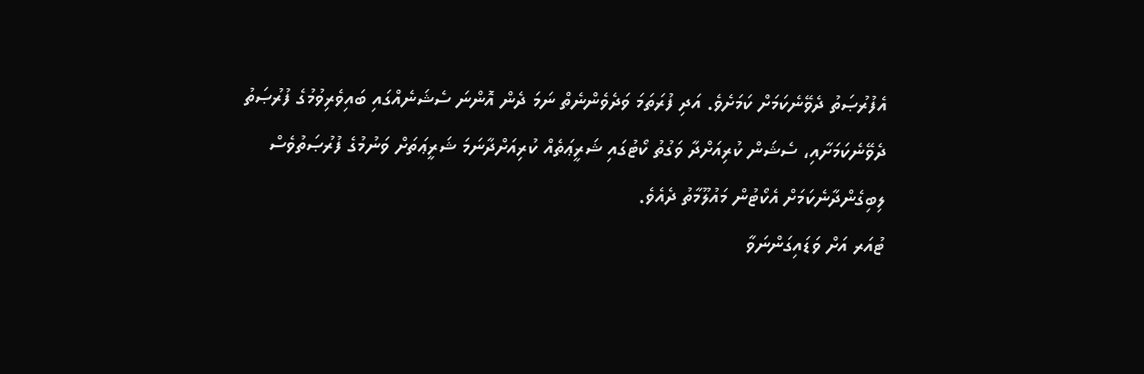އެފުރުޞަތު ދެވޭނެކަމަށް ކަމަށެވެ. އަދި ފުރަތަމަ ވަދެވެންނެތް ނަމަ ދެން އޮންނަ ސެޝަނެއްގައި ބައިވެރިވުމުގެ ފުރުޞަތު ދެވޭނެކަމަށާއި، ސެޝަން ކުރިއަށްދާ ވަގުތު ކޯޓުގައި ޝަރީޢަތެއް ކުރިއަށްދާނަމަ ޝަރީޢަތަށް ވަނުމުގެ ފުރުޞަތުވެސް ލިބިގެންދާނެކަމަށް އެކޯޓުން މައުލޫމާތު ދެއެވެ.
ޓުއަރ އަށް ވަޑައިގަންނަވާ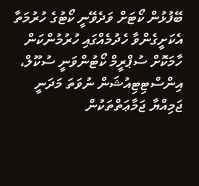ބޭފުޅުން ކޯޓަށް ވަދެވޭނީ ކޯޓުގެ ހުރުމަތާ އެކަށީގެންވާ ހެދުމެއްގައި ހުރުމުންކަން ހާމަކޮށް ސުޕްރީމް ކޯޓުންވަނީ ސުކޫލް، އިންސްޓިޓިއުޝަން ނުވަތަ މަދަނީ ޖަމިއްޔާ ޖަމާޢަތްތަކުން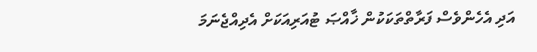އަދި އެހެންވެސް ފަރާތްތަކަކުން ޚާއްޞަ ޓުއަރިއަކަށް އެދިއްޖެނަމަ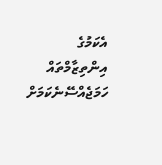އެކަމުގެ އިންތިޒާމްތައް ހަމަޖެއްސޭނެކަމަށް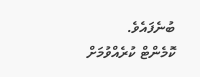ބުނެފައެވެ.
ކޮމެންޓް ކުރެއްވުމަށް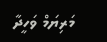މަރިޔަމް ވަހީދާ